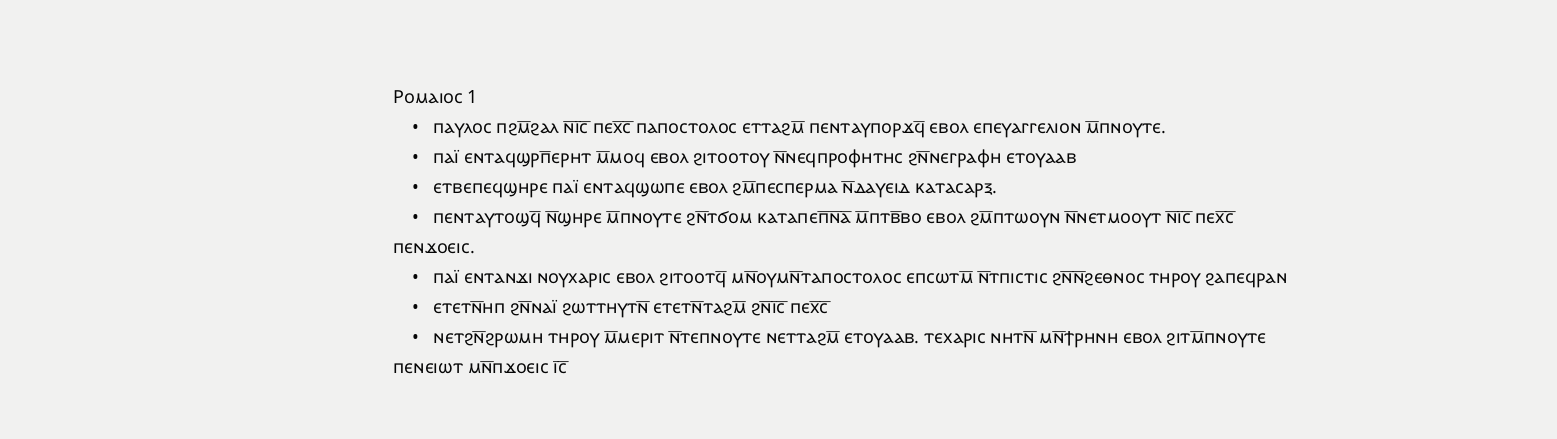Ⲣⲟⲙⲁⲓⲟⲥ 1
    •   ⲡⲁⲩⲗⲟⲥ ⲡϩⲙ̅ϩⲁⲗ ⲛ̅ⲓ̅ⲥ̅ ⲡⲉⲭ̅ⲥ̅ ⲡⲁⲡⲟⲥⲧⲟⲗⲟⲥ ⲉⲧⲧⲁϩⲙ̅ ⲡⲉⲛⲧⲁⲩⲡⲟⲣϫϥ̅ ⲉⲃⲟⲗ ⲉⲡⲉⲩⲁⲅⲅⲉⲗⲓⲟⲛ ⲙ̅ⲡⲛⲟⲩⲧⲉ.
    •   ⲡⲁⲓ̈ ⲉⲛⲧⲁϥϣⲣⲡ̅ⲉⲣⲏⲧ ⲙ̅ⲙⲟϥ ⲉⲃⲟⲗ ϩⲓⲧⲟⲟⲧⲟⲩ ⲛ̅ⲛⲉϥⲡⲣⲟⲫⲏⲧⲏⲥ ϩⲛ̅ⲛⲉⲅⲣⲁⲫⲏ ⲉⲧⲟⲩⲁⲁⲃ
    •   ⲉⲧⲃⲉⲡⲉϥϣⲏⲣⲉ ⲡⲁⲓ̈ ⲉⲛⲧⲁϥϣⲱⲡⲉ ⲉⲃⲟⲗ ϩⲙ̅ⲡⲉⲥⲡⲉⲣⲙⲁ ⲛ̅ⲇⲁⲩⲉⲓⲇ ⲕⲁⲧⲁⲥⲁⲣⲝ.
    •   ⲡⲉⲛⲧⲁⲩⲧⲟϣϥ̅ ⲛ̅ϣⲏⲣⲉ ⲙ̅ⲡⲛⲟⲩⲧⲉ ϩⲛ̅ⲧϭⲟⲙ ⲕⲁⲧⲁⲡⲉⲡ̅ⲛ̅ⲁ̅ ⲙ̅ⲡⲧⲃ̅ⲃⲟ ⲉⲃⲟⲗ ϩⲙ̅ⲡⲧⲱⲟⲩⲛ ⲛ̅ⲛⲉⲧⲙⲟⲟⲩⲧ ⲛ̅ⲓ̅ⲥ̅ ⲡⲉⲭ̅ⲥ̅ ⲡⲉⲛϫⲟⲉⲓⲥ.
    •   ⲡⲁⲓ̈ ⲉⲛⲧⲁⲛϫⲓ ⲛⲟⲩⲭⲁⲣⲓⲥ ⲉⲃⲟⲗ ϩⲓⲧⲟⲟⲧϥ̅ ⲙⲛ̅ⲟⲩⲙⲛ̅ⲧⲁⲡⲟⲥⲧⲟⲗⲟⲥ ⲉⲡⲥⲱⲧⲙ̅ ⲛ̅ⲧⲡⲓⲥⲧⲓⲥ ϩⲛ̅ⲛ̅ϩⲉⲑⲛⲟⲥ ⲧⲏⲣⲟⲩ ϩⲁⲡⲉϥⲣⲁⲛ
    •   ⲉⲧⲉⲧⲛ̅ⲏⲡ ϩⲛ̅ⲛⲁⲓ̈ ϩⲱⲧⲧⲏⲩⲧⲛ̅ ⲉⲧⲉⲧⲛ̅ⲧⲁϩⲙ̅ ϩⲛ̅ⲓ̅ⲥ̅ ⲡⲉⲭ̅ⲥ̅
    •   ⲛⲉⲧϩⲛ̅ϩⲣⲱⲙⲏ ⲧⲏⲣⲟⲩ ⲙ̅ⲙⲉⲣⲓⲧ ⲛ̅ⲧⲉⲡⲛⲟⲩⲧⲉ ⲛⲉⲧⲧⲁϩⲙ̅ ⲉⲧⲟⲩⲁⲁⲃ. ⲧⲉⲭⲁⲣⲓⲥ ⲛⲏⲧⲛ̅ ⲙⲛ̅ϯⲣⲏⲛⲏ ⲉⲃⲟⲗ ϩⲓⲧⲙ̅ⲡⲛⲟⲩⲧⲉ ⲡⲉⲛⲉⲓⲱⲧ ⲙⲛ̅ⲡϫⲟⲉⲓⲥ ⲓ̅ⲥ̅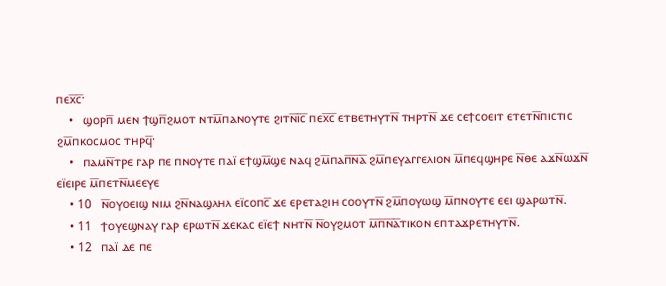ⲡⲉⲭ̅ⲥ̅·
    •   ϣⲟⲣⲡ̅ ⲙⲉⲛ ϯϣⲡ̅ϩⲙⲟⲧ ⲛⲧⲙ̅ⲡⲁⲛⲟⲩⲧⲉ ϩⲓⲧⲛ̅ⲓ̅ⲥ̅ ⲡⲉⲭ̅ⲥ̅ ⲉⲧⲃⲉⲧⲏⲩⲧⲛ̅ ⲧⲏⲣⲧⲛ̅ ϫⲉ ⲥⲉϯⲥⲟⲉⲓⲧ ⲉⲧⲉⲧⲛ̅ⲡⲓⲥⲧⲓⲥ ϩⲙ̅ⲡⲕⲟⲥⲙⲟⲥ ⲧⲏⲣϥ̅·
    •   ⲡⲁⲙⲛ̅ⲧⲣⲉ ⲅⲁⲣ ⲡⲉ ⲡⲛⲟⲩⲧⲉ ⲡⲁⲓ̈ ⲉϯϣⲙ̅ϣⲉ ⲛⲁϥ ϩⲙ̅ⲡⲁⲡ̅ⲛ̅ⲁ̅ ϩⲙ̅ⲡⲉⲩⲁⲅⲅⲉⲗⲓⲟⲛ ⲙ̅ⲡⲉϥϣⲏⲣⲉ ⲛ̅ⲑⲉ ⲁϫⲛ̅ⲱϫⲛ̅ ⲉⲓ̈ⲉⲓⲣⲉ ⲙ̅ⲡⲉⲧⲛ̅ⲙⲉⲉⲩⲉ
    • 10   ⲛ̅ⲟⲩⲟⲉⲓϣ ⲛⲓⲙ ϩⲛ̅ⲛⲁϣⲗⲏⲗ ⲉⲓ̈ⲥⲟⲡⲥ̅ ϫⲉ ⲉⲣⲉⲧⲁϩⲓⲏ ⲥⲟⲟⲩⲧⲛ̅ ϩⲙ̅ⲡⲟⲩⲱϣ ⲙ̅ⲡⲛⲟⲩⲧⲉ ⲉⲉⲓ ϣⲁⲣⲱⲧⲛ̅.
    • 11   ϯⲟⲩⲉϣⲛⲁⲩ ⲅⲁⲣ ⲉⲣⲱⲧⲛ̅ ϫⲉⲕⲁⲥ ⲉⲓ̈ⲉϯ ⲛⲏⲧⲛ̅ ⲛ̅ⲟⲩϩⲙⲟⲧ ⲙ̅ⲡ̅ⲛ̅ⲁ̅ⲧⲓⲕⲟⲛ ⲉⲡⲧⲁϫⲣⲉⲧⲏⲩⲧⲛ̅.
    • 12   ⲡⲁⲓ̈ ⲇⲉ ⲡⲉ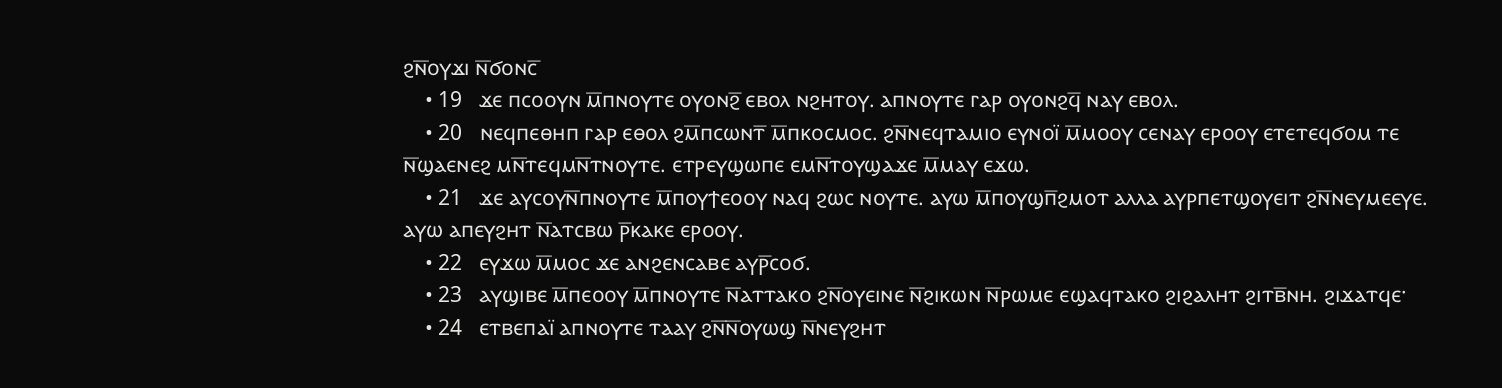ϩⲛ̅ⲟⲩϫⲓ ⲛ̅ϭⲟⲛⲥ̅
    • 19   ϫⲉ ⲡⲥⲟⲟⲩⲛ ⲙ̅ⲡⲛⲟⲩⲧⲉ ⲟⲩⲟⲛϩ̅ ⲉⲃⲟⲗ ⲛϩⲏⲧⲟⲩ. ⲁⲡⲛⲟⲩⲧⲉ ⲅⲁⲣ ⲟⲩⲟⲛϩϥ̅ ⲛⲁⲩ ⲉⲃⲟⲗ.
    • 20   ⲛⲉϥⲡⲉⲑⲏⲡ ⲅⲁⲣ ⲉⲑⲟⲗ ϩⲙ̅ⲡⲥⲱⲛⲧ̅ ⲙ̅ⲡⲕⲟⲥⲙⲟⲥ. ϩⲛ̅ⲛⲉϥⲧⲁⲙⲓⲟ ⲉⲩⲛⲟⲓ̈ ⲙ̅ⲙⲟⲟⲩ ⲥⲉⲛⲁⲩ ⲉⲣⲟⲟⲩ ⲉⲧⲉⲧⲉϥϭⲟⲙ ⲧⲉ ⲛ̅ϣⲁⲉⲛⲉϩ ⲙⲛ̅ⲧⲉϥⲙⲛ̅ⲧⲛⲟⲩⲧⲉ. ⲉⲧⲣⲉⲩϣⲱⲡⲉ ⲉⲙⲛ̅ⲧⲟⲩϣⲁϫⲉ ⲙ̅ⲙⲁⲩ ⲉϫⲱ.
    • 21   ϫⲉ ⲁⲩⲥⲟⲩⲛ̅ⲡⲛⲟⲩⲧⲉ ⲙ̅ⲡⲟⲩϯⲉⲟⲟⲩ ⲛⲁϥ ϩⲱⲥ ⲛⲟⲩⲧⲉ. ⲁⲩⲱ ⲙ̅ⲡⲟⲩϣⲡ̅ϩⲙⲟⲧ ⲁⲗⲗⲁ ⲁⲩⲣⲡⲉⲧϣⲟⲩⲉⲓⲧ ϩⲛ̅ⲛⲉⲩⲙⲉⲉⲩⲉ. ⲁⲩⲱ ⲁⲡⲉⲩϩⲏⲧ ⲛ̅ⲁⲧⲥⲃⲱ ⲣ̅ⲕⲁⲕⲉ ⲉⲣⲟⲟⲩ.
    • 22   ⲉⲩϫⲱ ⲙ̅ⲙⲟⲥ ϫⲉ ⲁⲛϩⲉⲛⲥⲁⲃⲉ ⲁⲩⲣ̅ⲥⲟϭ.
    • 23   ⲁⲩϣⲓⲃⲉ ⲙ̅ⲡⲉⲟⲟⲩ ⲙ̅ⲡⲛⲟⲩⲧⲉ ⲛ̅ⲁⲧⲧⲁⲕⲟ ϩⲛ̅ⲟⲩⲉⲓⲛⲉ ⲛ̅ϩⲓⲕⲱⲛ ⲛ̅ⲣⲱⲙⲉ ⲉϣⲁϥⲧⲁⲕⲟ ϩⲓϩⲁⲗⲏⲧ ϩⲓⲧⲃ̅ⲛⲏ. ϩⲓϫⲁⲧϥⲉ·
    • 24   ⲉⲧⲃⲉⲡⲁⲓ̈ ⲁⲡⲛⲟⲩⲧⲉ ⲧⲁⲁⲩ ϩⲛ̅ⲛ̅ⲟⲩⲱϣ ⲛ̅ⲛⲉⲩϩⲏⲧ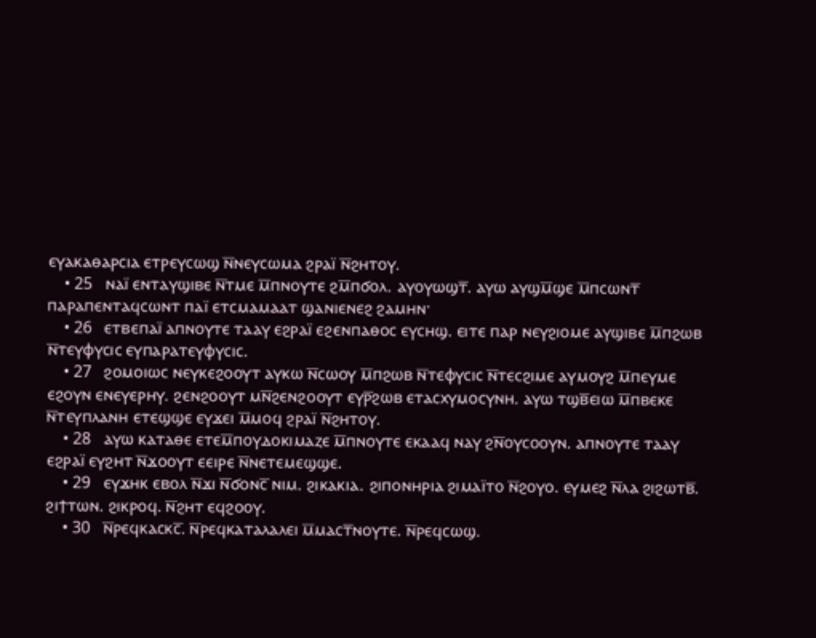ⲉⲩⲁⲕⲁⲑⲁⲣⲥⲓⲁ ⲉⲧⲣⲉⲩⲥⲱϣ ⲛ̅ⲛⲉⲩⲥⲱⲙⲁ ϩⲣⲁⲓ̈ ⲛ̅ϩⲏⲧⲟⲩ.
    • 25   ⲛⲁⲓ̈ ⲉⲛⲧⲁⲩϣⲓⲃⲉ ⲛ̅ⲧⲙⲉ ⲙ̅ⲡⲛⲟⲩⲧⲉ ϩⲙ̅ⲡϭⲟⲗ. ⲁⲩⲟⲩⲱϣⲧ̅. ⲁⲩⲱ ⲁⲩϣⲙ̅ϣⲉ ⲙ̅ⲡⲥⲱⲛⲧ̅ ⲡⲁⲣⲁⲡⲉⲛⲧⲁϥⲥⲱⲛⲧ ⲡⲁⲓ̈ ⲉⲧⲥⲙⲁⲙⲁⲁⲧ ϣⲁⲛⲓⲉⲛⲉϩ ϩⲁⲙⲏⲛ·
    • 26   ⲉⲧⲃⲉⲡⲁⲓ̈ ⲁⲡⲛⲟⲩⲧⲉ ⲧⲁⲁⲩ ⲉϩⲣⲁⲓ̈ ⲉϩⲉⲛⲡⲁⲑⲟⲥ ⲉⲩⲥⲏϣ. ⲉⲓⲧⲉ ⲡⲁⲣ ⲛⲉⲩϩⲓⲟⲙⲉ ⲁⲩϣⲓⲃⲉ ⲙ̅ⲡϩⲱⲃ ⲛ̅ⲧⲉⲩⲫⲩⲥⲓⲥ ⲉⲩⲡⲁⲣⲁⲧⲉⲩⲫⲩⲥⲓⲥ.
    • 27   ϩⲟⲙⲟⲓⲱⲥ ⲛⲉⲩⲕⲉϩⲟⲟⲩⲧ ⲁⲩⲕⲱ ⲛ̅ⲥⲱⲟⲩ ⲙ̅ⲡϩⲱⲃ ⲛ̅ⲧⲉⲫⲩⲥⲓⲥ ⲛ̅ⲧⲉⲥϩⲓⲙⲉ ⲁⲩⲙⲟⲩϩ ⲙ̅ⲡⲉⲩⲙⲉ ⲉϩⲟⲩⲛ ⲉⲛⲉⲩⲉⲣⲏⲩ. ϩⲉⲛϩⲟⲟⲩⲧ ⲙⲛ̅ϩⲉⲛϩⲟⲟⲩⲧ ⲉⲩⲣ̅ϩⲱⲃ ⲉⲧⲁⲥⲭⲩⲙⲟⲥⲩⲛⲏ. ⲁⲩⲱ ⲧϣⲃ̅ⲉⲓⲱ ⲙ̅ⲡⲃⲉⲕⲉ ⲛ̅ⲧⲉⲩⲡⲗⲁⲛⲏ ⲉⲧⲉϣϣⲉ ⲉⲩϫⲉⲓ ⲙ̅ⲙⲟϥ ϩⲣⲁⲓ̈ ⲛ̅ϩⲏⲧⲟⲩ.
    • 28   ⲁⲩⲱ ⲕⲁⲧⲁⲑⲉ ⲉⲧⲉⲙ̅ⲡⲟⲩⲇⲟⲕⲓⲙⲁⲍⲉ ⲙ̅ⲡⲛⲟⲩⲧⲉ ⲉⲕⲁⲁϥ ⲛⲁⲩ ϩⲛ̅ⲟⲩⲥⲟⲟⲩⲛ. ⲁⲡⲛⲟⲩⲧⲉ ⲧⲁⲁⲩ ⲉϩⲣⲁⲓ̈ ⲉⲩϩⲏⲧ ⲛ̅ϫⲟⲟⲩⲧ ⲉⲉⲓⲣⲉ ⲛ̅ⲛⲉⲧⲉⲙⲉϣϣⲉ.
    • 29   ⲉⲩϫⲏⲕ ⲉⲃⲟⲗ ⲛ̅ϫⲓ ⲛ̅ϭⲟⲛⲥ̅ ⲛⲓⲙ. ϩⲓⲕⲁⲕⲓⲁ. ϩⲓⲡⲟⲛⲏⲣⲓⲁ ϩⲓⲙⲁⲓ̈ⲧⲟ ⲛ̅ϩⲟⲩⲟ. ⲉⲩⲙⲉϩ ⲛ̅ⲗⲁ ϩⲓϩⲱⲧⲃ̅. ϩⲓϯⲧⲱⲛ. ϩⲓⲕⲣⲟϥ. ⲛ̅ϩⲏⲧ ⲉϥϩⲟⲟⲩ.
    • 30   ⲛ̅ⲣⲉϥⲕⲁⲥⲕⲥ̅. ⲛ̅ⲣⲉϥⲕⲁⲧⲁⲗⲁⲗⲉⲓ ⲙ̅ⲙⲁⲥⲧ̅ⲛⲟⲩⲧⲉ. ⲛ̅ⲣⲉϥⲥⲱϣ.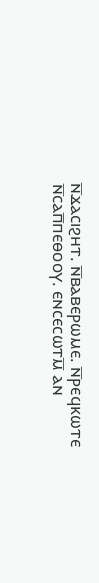ⲛ̅ϫⲁⲥⲓϩⲏⲧ. ⲛ̅ⲃⲁⲃⲉⲣⲱⲙⲉ. ⲛ̅ⲣⲉϥⲕⲱⲧⲉ ⲛ̅ⲥⲁⲡ̅ⲡⲉⲑⲟⲟⲩ. ⲉⲛⲥⲉⲥⲱⲧⲙ̅ ⲁⲛ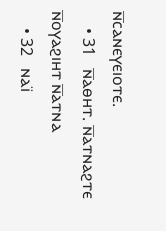ⲛ̅ⲥⲁⲛⲉⲩⲉⲓⲟⲧⲉ.
    • 31   ⲛ̅ⲁⲑⲏⲧ. ⲛ̅ⲁⲧⲛⲁϩⲧⲉ ⲛ̅ⲟⲩⲁϩⲓⲏⲧ ⲛ̅ⲁⲧⲛⲁ
    • 32   ⲛⲁⲓ̈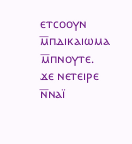ⲉⲧⲥⲟⲟⲩⲛ ⲙ̅ⲡⲇⲓⲕⲁⲓⲱⲙⲁ ⲙ̅ⲡⲛⲟⲩⲧⲉ. ϫⲉ ⲛⲉⲧⲉⲓⲣⲉ ⲛ̅ⲛⲁⲓ̈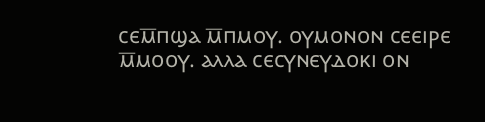ⲥⲉⲙ̅ⲡϣⲁ ⲙ̅ⲡⲙⲟⲩ. ⲟⲩⲙⲟⲛⲟⲛ ⲥⲉⲉⲓⲣⲉ ⲙ̅ⲙⲟⲟⲩ. ⲁⲗⲗⲁ ⲥⲉⲥⲩⲛⲉⲩⲇⲟⲕⲓ ⲟⲛ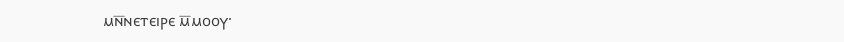ⲙⲛ̅ⲛⲉⲧⲉⲓⲣⲉ ⲙ̅ⲙⲟⲟⲩ·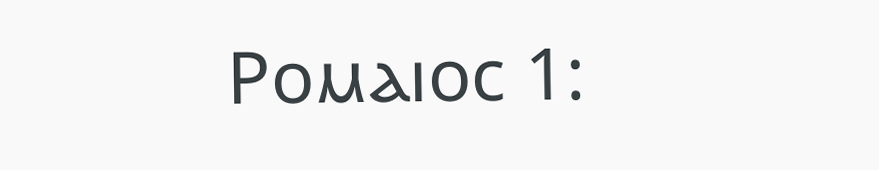Ⲣⲟⲙⲁⲓⲟⲥ 1: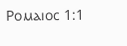Ⲣⲟⲙⲁⲓⲟⲥ 1:1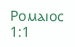Ⲣⲟⲙⲁⲓⲟⲥ 1:1